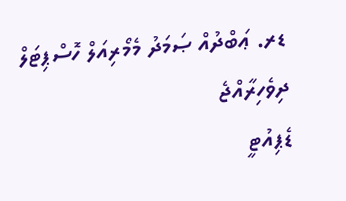ޑރ. ޢަބްދުއް ޞަމަދު މެމޯރިއަލް ހޮސްޕިޓަލް
ދިވެހިރާއްޖެ
ޑެޕިއުޓީ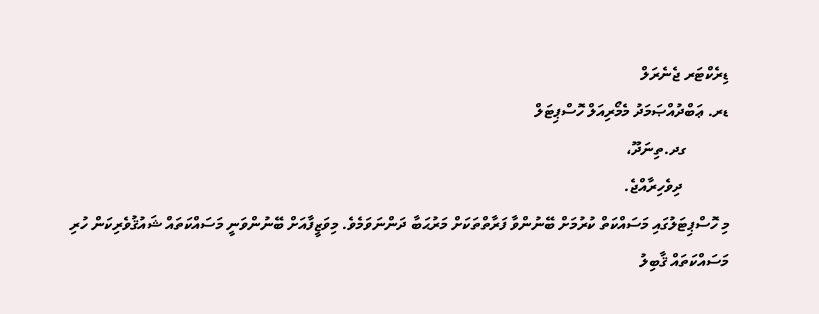ޑިރެކްޓަރ ޖެނެރަލް
ޑރ. ޢަބްދުއްޞަމަދު މެމޯރިއަލް ހޮސްޕިޓަލް
           ގދ.ތިނަދޫ،
            ދިވެހިރާއްޖެ.
މި ހޮސްޕިޓަލުގައި މަސައްކަތް ކުރުމަށް ބޭނުންވާ ފަރާތްތަކަށް މަރުޙަބާ ދަންނަވަމެވެ. މިވަޒީފާއަށް ބޭނުންވަނީ މަސައްކަތައް ޝައުޤުވެރިކަން ހުރި މަސައްކަތައް ޤާބިލު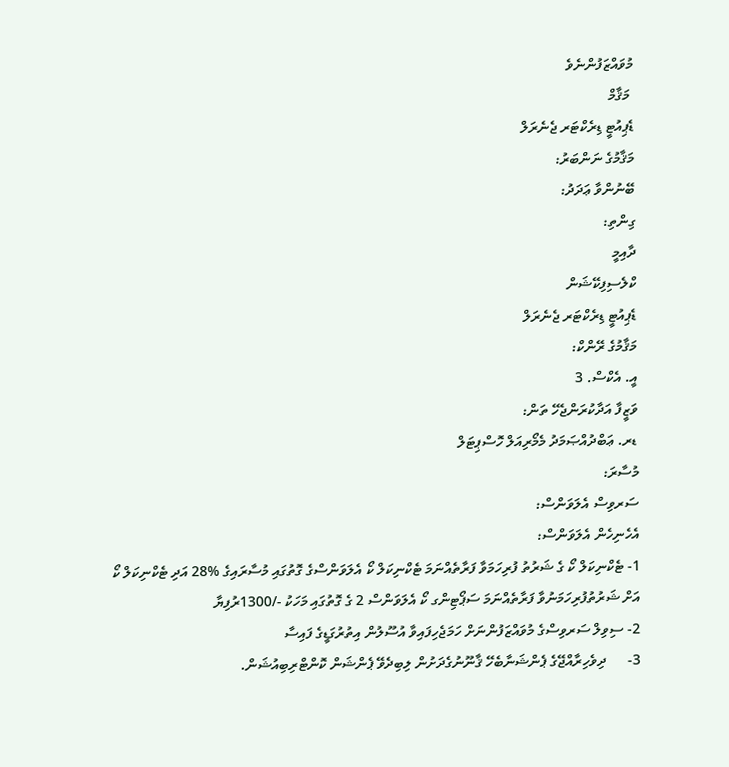މުވައްޒަފުންނެވެ
 މަޤާމް
ޑެޕިއުޓީ ޑިރެކްޓަރ ޖެނެރަލް
މަޤާމުގެ ނަންބަރު:
ބޭނުންވާ ޢަދަދު:
ގިންތި:
ދާއިމީ
ކްލެސިފިކޭޝަން
ޑެޕިއުޓީ ޑިރެކްޓަރ ޖެނެރަލް
މަޤާމުގެ ރޭންކް:
އީ. އެކްސް. 3
ވަޒީފާ އަދާކުރަންޖެހޭ ތަން:
ޑރ. ޢަބްދުއްޞަމަދު މެމޯރިއަލް ހޮސްޕިޓަލް
މުސާރަ:
ސަރވިސް އެލަވަންސް:
އެހެނިހެން އެލަވަންސް:
1- ޓެކްނިކަލް ކޯ ގެ ޝަރުތު ފުރިހަމަވާ ފަރާތެއްނަމަ ޓެކްނިކަލް ކޯ އެލަވަންސްގެ ގޮތުގައި މުސާރައިގެ %28 އަދި ޓެކްނިކަލް ކޯ އަށް ޝަރުތުފުރިހަމަނުވާ ފަރާތެއްނަމަ ސަޕޯޓިންގ ކޯ އެލަވަންސް 2 ގެ ގޮތުގައި މަހަކު -/1300ރުފިޔާ
2- ސިވިލް ސަރވިސްގެ މުވައްޒަފުންނަށް ހަމަޖެހިފައިވާ އުސޫލުން އިތުރުގަޑީގެ ފައިސާ
3-      ދިވެހިރާއްޖޭގެ ޕެންޝަނާބެހޭ ޤާނޫނުގެދަށުން ލިބިދެވޭ ޕެންޝަން ކޮންޓްރިބިއުޝަން.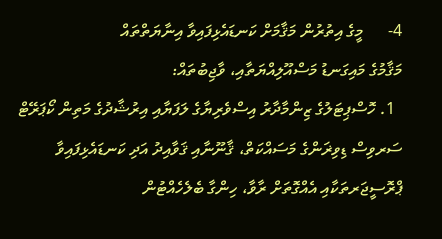4-      މީގެ އިތުރުން މަޤާމަށް ކަނޑައެޅިފައިވާ އިނާޔަތްތައް
މަޤާމުގެ މައިގަނޑު މަސްއޫލިއްޔަތާއި، ވާޖިބުތައް:
  1. ހޮސްޕިޓަލުގެ ޒިންމާދާރު އިސްވެރިޔާގެ ލަފަޔާއި އިރުޝާދުގެ މަތިން ކޯޕަރޭޓް ސަރވިސް ޑިވިޜަންގެ މަސައްކަތް، ޤާނޫނާއި ޤަވާއިދު އަދި ކަނޑައެޅިފައިވާ ޕްރޮސީޖަރތަކާއި އެއްގޮތަށް ރާވާ، ހިންގާ ބެލެހެއްޓުން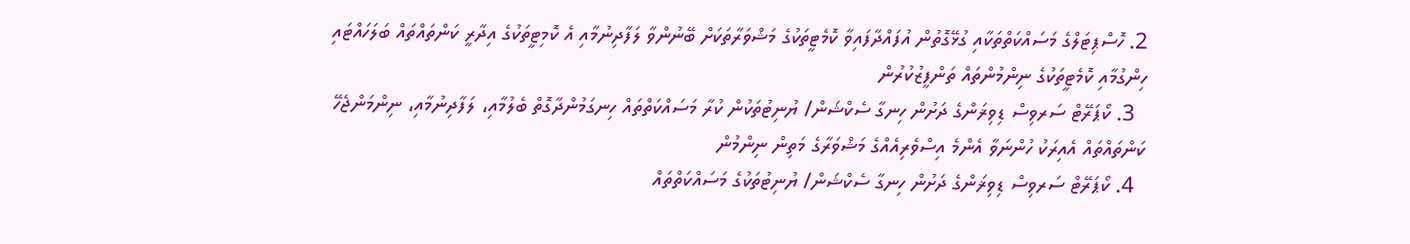2. ހޮސްޕިޓަލްގެ މަސައްކަތްތަކާއި ގުޅޭގޮތުން އުފައްދާފައިވާ ކޮމެޓީތަކުގެ މަޝްވަރާތަކަށް ބޭނުންވާ ލަފާދިނުމާއި އެ ކޮމިޓީތަކުގެ އިދާރީ ކަންތައްތައް ބަލަހައްޓައި ހިންގުމާއި ކޮމެޓީތަކުގެ ނިންމުންތައް ތަންފީޒުކުރުން
  3. ކޯޕަރޭޓް ސަރވިސް ޑިވިޜަންގެ ދަށުން ހިނގާ ސެކްޝަން/ ޔުނިޓުތަކުން ކުރާ މަސައްކަތްތައް ހިނގަމުންދާގޮތް ބެލުމާއި، ލަފާދިނުމާއި، ނިންމަންޖެހޭ ކަންތައްތައް އެއިރަކު ހުންނަވާ އެންމެ އިސްވެރިއެއްގެ މަޝްވަރާގެ މަތިން ނިންމުން
  4. ކޯޕަރޭޓް ސަރވިސް ޑިވިޜަންގެ ދަށުން ހިނގާ ސެކްޝަން/ ޔުނިޓުތަކުގެ މަސައްކަތްތައް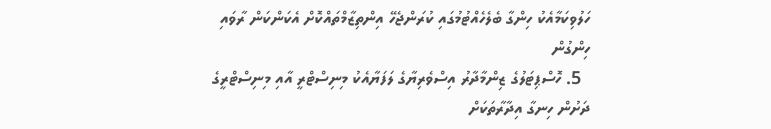ހަލުވިކަމާއެކު ހިންގާ ބެލެހެއްޓުމުގައި ކުރަންޖެހޭ އިންތިޒާމްތައްކޮށް އެކަންކަން ރާވައި ހިންގުން
  5. ހޮސްޕިޓަލުގެ ޒިންމާދާރު އިސްވެރިޔާގެ ލަފަޔާއެކު މިނިސްޓްރީ އާއި މިނިސްޓްރީގެ ދަށުން ހިނގާ އިދާރާތަކަށް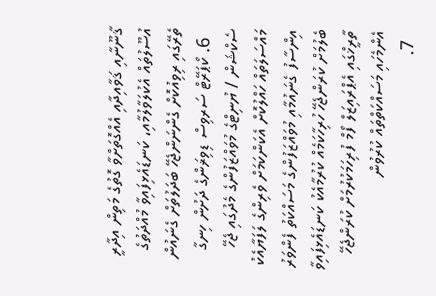ޤާނޫނާއި ޤަވާއިދާއި އެއްގޮތަށްވާ ގޮތުގެ މަތިން އިދާރީ އުސޫލުތައް އެކުލަވާލުމާއި، ކަނޑައެޅިފައިވާ މުއްދަތުގެ ތެރޭގައި ރިވިއުކޮށް ގެންނަންޖެހޭ ބަދަލުތަށް ގެނައުން
  6. ކޯޕަރޭޓް ސަރވިސް ޑިވިޜަންގެ ދަށުން ހިނގާ ސެކްޝަން / ޔުނިޓްގެ މުވައްޒަފުންގެ މެދުގައި ޖެހޭ މައްސަލަތައް ހައްލުކޮށް އެކަންކަމަށް ވެރިންގެ ލަފަޔާއެކު އިންސާފު ގެނައުމާއި މުވައްޒަފުންގެ މަސައްކަތު ފެންވަރު ބެލުމަށް ކުރަންޖެހޭ ހުރިހާކަމެއް ކުރުމާއެކު ކަނޑައެޅިފައިވާ ތާރީޚްގައި އެޕްރައިޒަލް ފޯމް ފުރިހަމަކުރުމަށް ކުރަންޖެހޭ އެންމެހައި މަސައްކަތްތައް ކުރުވުން
  7.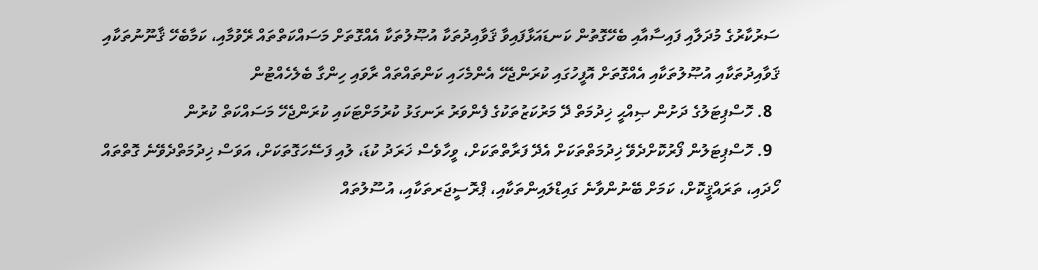ސަރުކާރުގެ މުދަލާއި ފައިސާއާއި ބެހޭގޮތުން ކަނޑައަޅާފައިވާ ޤަވާއިދުތަކާ އުޞޫލުތަކާ އެއްގޮތަށް މަސައްކަތްތައް ރޭވުމާއި، ކަމާބެހޭ ޤާނޫނުތަކާއި ޤަވާއިދުތަކާއި އުޞޫލުތަކާއި އެއްގޮތަށް އޮފީހުގައި ކުރަންޖެހޭ އެންމެހައި ކަންތައްތައް ރާވައި ހިންގާ ބެލެހެއްޓުން
  8. ހޮސްޕިޓަލުގެ ދަށުން ޞިއްޙީ ޚިދުމަތް ދޭ މަރުކަޒުތަކުގެ ފެންވަރު ރަނގަޅު ކުރުމަށްޓަކައި ކުރަންޖެހޭ މަސައްކަތް ކުރުން
  9. ހޮސްޕިޓަލުން ފޯރުކޮށްދެވޭ ޚިދުމަތްތަކަށް އެދޭ ފަރާތްތަކަށް، ވީހާވެސް ޚަރަދު ކުޑަ، ލުއި ފަސޭހަގޮތަކަށް، އަވަސް ޚިދުމަތްދެވޭނެ ގޮތްތައް ހޯދައި، ތަރައްޤީކޮށް، ކަމަށް ބޭނުންވާނެ ގައިޑްލައިންތަކާއި، ޕްރޮސީޖަރތަކާއި، އުސޫލުތައް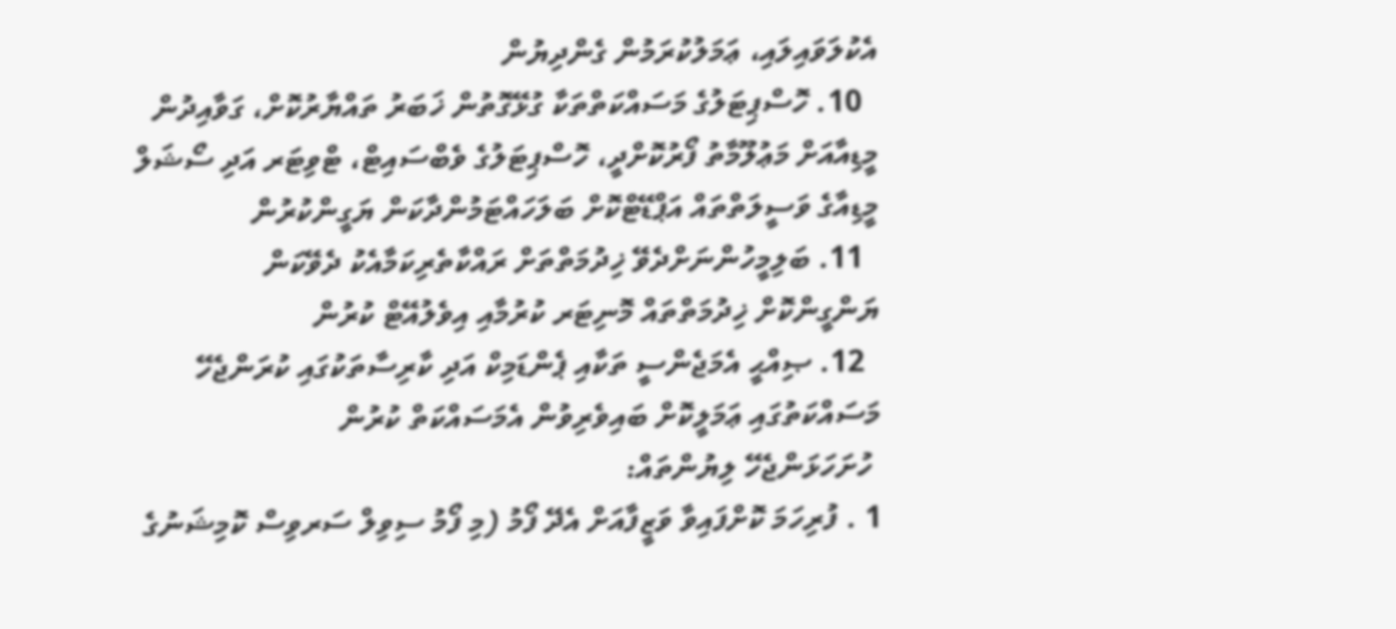އެކުލަވައިލައި، ޢަމަލުކުރަމުން ގެންދިޔުން
  10. ހޮސްޕިޓަލުގެ މަސައްކަތްތަކާ ގުޅޭގޮތުން ޚަބަރު ތައްޔާރުކޮށް، ގަވާއިދުން މީޑިއާއަށް މަޢުލޫމާތު ފޯރުކޮށްދީ، ހޮސްޕިޓަލުގެ ވެބްސައިޓް، ޓްވިޓަރ އަދި ސޯޝަލް މީޑިއާގެ ވަސީލަތްތައް އަޕްޑޭޓްކޮށް ބަލަހައްޓަމުންދާކަން ޔަގީންކުރުން
  11. ބަލިމީހުންނަށްދެވޭ ޚިދުމަތްތަށް ރައްކާތެރިކަމާއެކު ދެވޭކަން ޔަންގީންކޮށް ޚިދުމަތްތައް މޮނިޓަރ ކުރުމާއި އިވެލުއޭޓް ކުރުން
  12. ޞިއްޙީ އެމަޖެންސީ ތަކާއި ޕެންޑަމިކް އަދި ކާރިސާތަކުގައި ކުރަންޖެހޭ މަސައްކަތުގައި ޢަމަލީކޮށް ބައިވެރިވުން އެމަސައްކަތް ކުރުން
 ހުށަހަޅަންޖެހޭ ލިޔުންތައް:
1 . ފުރިހަމަ ކޮށްފައިވާ ވަޒީފާއަށް އެދޭ ފޯމު (މި ފޯމު ސިވިލް ސަރވިސް ކޮމިޝަނުގެ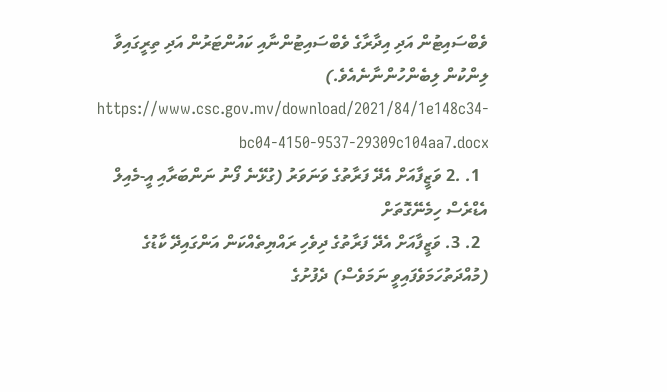ވެބްސައިޓުން އަދި އިދާރާގެ ވެބްސައިޓުންނާއި ކައުންޓަރުން އަދި ތިރީގައިވާ ލިންކުން ލިބެންހުންނާނެއެވެ.)  https://www.csc.gov.mv/download/2021/84/1e148c34-bc04-4150-9537-29309c104aa7.docx
  1. .2 ވަޒީފާއަށް އެދޭ ފަރާތުގެ ވަނަވަރު (ގުޅޭނެ ފޯނު ނަންބަރާއި އީ-މެއިލް އެޑްރެސް ހިމެނޭގޮތަށް
  2. 3. ވަޒީފާއަށް އެދޭ ފަރާތުގެ ދިވެހި ރައްޔިތެއްކަން އަންގައިދޭ ކާޑުގެ (މުއްދަތުހަމަވެފައިވީ ނަމަވެސް) ދެފުށުގެ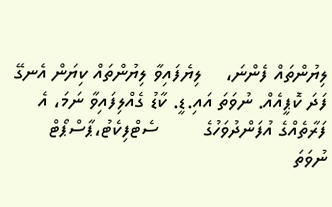ލިޔުންތައް ފެންނަ،    ލިޔެފައިވާ ލިޔުންތައް ކިޔަން އެނގޭ ފަދަ ކޮޕީއެއް. ނުވަތަ އައި.ޑީ. ކާޑު ގެއްލިފައިވާ ނަމަ، އެ ފަރާތެއްގެ އުފަންދުވަހުގެ        ސެޓްފިކެޓު،ޕާސްޕޯޓް ނުވަތަ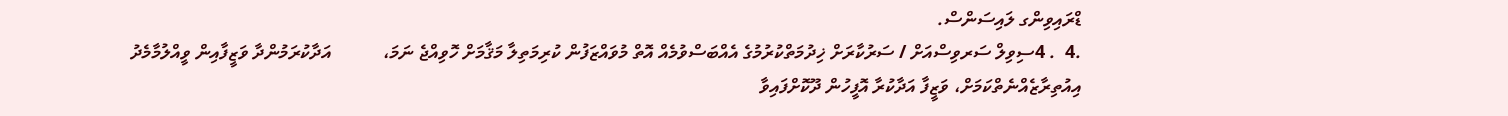ޑްރައިވިންގ ލައިސަންސް.
.4  . 4ސިވިލް ސަރވިސްއަށް / ސަރުކާރަށް ޚިދުމަތްކުރުމުގެ އެއްބަސްވުމެއް އޮތް މުވައްޒަފުން ކުރިމަތިލާ މަޤާމަށް ހޮވިއްޖެ ނަމަ،           އަދާކުރަމުންދާ ވަޒީފާއިން ވީއްލުމާމެދު އިއުތިރާޒެއްނެތްކަމަށް، ވަޒީފާ އަދާކުރާ އޮފީހުން ދޫކޮށްފައިވާ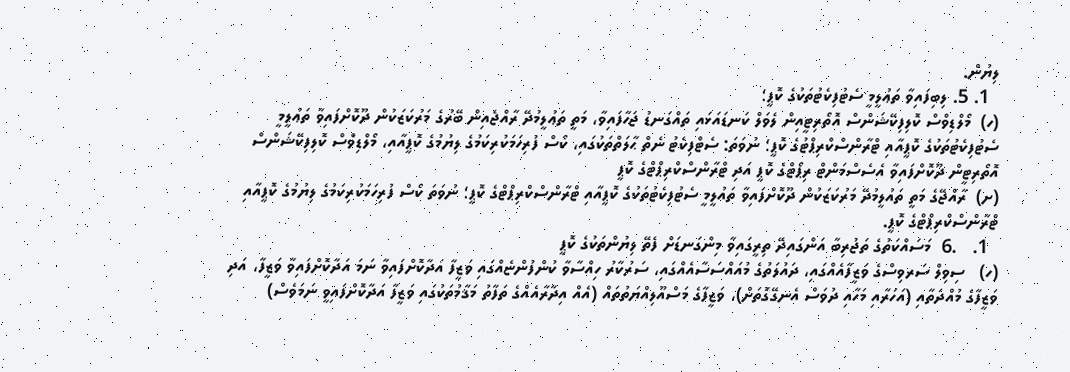ލިޔުން.
  1. 5. ލިބިފައިވާ ތަޢުލީމީ ސެޓުފިކެޓުތަކުގެ ކޮޕީ؛
(ހ)  މޯލްޑިވްސް ކޮލިފިކޭޝަންސް އޮތޯރިޓީއިން ލެވަލް ކަނޑައަޅައި ތައްގަނޑު ޖަހާފައިވާ، މަތީ ތަޢުލީމުދޭ ރާއްޖެއިން ބޭރުގެ މަރުކަޒަކުން ދޫކޮށްފައިވާ ތަޢުލީމީ ސެޓުފިކެޓުތަކުގެ ކޮޕީއާއި ޓްރާންސްކްރިޕްޓުގެ ކޮޕީ؛ ނުވަތަ: ސެޓްފިކެޓު ނެތް ޙާލަތްތަކުގައި، ކޯސް ފުރިހަމަކުރިކަމުގެ ލިޔުމުގެ ކޮޕީއާއި، މޯލްޑިވްސް ކޮލިފިކޭޝަންސް އޮތޯރިޓީން ދޫކޮށްފައިވާ އެސެސްމަންޓް ރިޕޯޓްގެ ކޮޕީ އަދި ޓްރާންސްކްރިޕްޓްގެ ކޮޕީ
(ށ)  ރާއްޖޭގެ މަތީ ތައުލީމުދޭ މަރުކަޒަކުން ދޫކޮށްފައިވާ ތައުލީމީ ސެޓުފިކެޓުތަކުގެ ކޮޕީއާއި ޓްރާންސްކްރިޕްޓްގެ ކޮޕީ؛ ނުވަތަ ކޯސް ފުރިހަމަކުރިކަމުގެ ލިޔުމުގެ ކޮޕީއާއި ޓްރާންސްކްރިޕްޓްގެ ކޮޕީ.
  1.   .6  މަސައްކަތުގެ ތަޖުރިބާ އަންގައިދޭ ތިރީގައިވާ މިންގަނޑަށް ފެތޭ ލިޔުންތަކުގެ ކޮޕީ
(ހ)   ސިވިލް ސަރވިސްގެ ވަޒީފާއެއްގައި، ދައުލަތުގެ މުއައްސަސާއެއްގައި، ސަރުކާރު ހިއްސާވާ ކުންފުންޏެއްގައި ވަޒީފާ އަދާކޮށްފައިވާ ނަމަ އަދާކޮށްފައިވާ ވަޒީފާ، އަދި ވަޒީފާގެ މުއްދަތާއި (އަހަރާއި މަހާއި ދުވަސް އެނގޭގޮތަށް)، ވަޒީފާގެ މަސްއޫލިއްޔަތުތައް (އެއް އިދާރާއެއްގެ ތަފާތު މަޤާމުތަކުގައި ވަޒީފާ އަދާކޮށްފައިވީ ނަމަވެސް)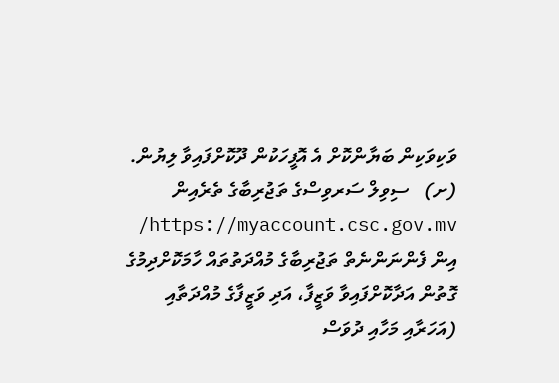ވަކިވަކިން ބަޔާންކޮށް އެ އޮފީހަކުން ދޫކޮށްފައިވާ ލިޔުން.
(ށ)   ސިވިލް ސަރވިސްގެ ތަޖުރިބާގެ ތެރެއިން https://myaccount.csc.gov.mv/ އިން ފެންނަންނެތް ތަޖުރިބާގެ މުއްދަތުތައް ހާމަކޮށްދިމުގެ ގޮތުން އަދާކޮށްފައިވާ ވަޒީފާ، އަދި ވަޒީފާގެ މުއްދަތާއި (އަހަރާއި މަހާއި ދުވަސް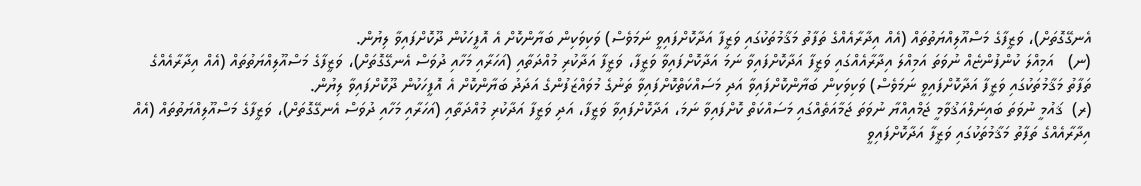އެނގޭގޮތަށް)، ވަޒީފާގެ މަސްއޫލިއްޔަތުތައް (އެއް އިދާރާއެއްގެ ތަފާތު މަޤާމުތަކުގައި ވަޒީފާ އަދާކޮށްފައިވީ ނަމަވެސް) ވަކިވަކިން ބަޔާންކޮށް އެ އޮފީހަކުން ދޫކޮށްފައިވާ ލިޔުން.
(ނ)   އަމިއްލަ ކުންފުންޏެއް ނުވަތަ އަމިއްލަ އިދާރާއެއްގައި ވަޒީފާ އަދާކޮށްފައިވާ ނަމަ އަދާކޮށްފައިވާ ވަޒީފާ، ވަޒީފާ އަދާކުރި މުއްދަތާއި (އަހަރާއި މަހާއި ދުވަސް އެނގޭގޮތަށް)، ވަޒީފާގެ މަސްއޫލިއްޔަތުތައް (އެއް އިދާރާއެއްގެ ތަފާތު މަޤާމުތަކުގައި ވަޒީފާ އަދާކޮށްފައިވީ ނަމަވެސް) ވަކިވަކިން ބަޔާންކޮށްފައިވާ އަދި މަސައްކަތްކޮށްފައިވާ ތަނުގެ މުވައްޒަފުންގެ އަދަދު ބަޔާންކޮށް އެ އޮފީހަކުން ދޫކޮށްފައިވާ ލިޔުން.
(ރ)  ޤައުމީ ނުވަތަ ބައިނަލްއަޤުވާމީ ޖަމްއިއްޔާ ނުވަތަ ޖަމާއަތެއްގައި މަސައްކަތް ކޮށްފައިވާ ނަމަ، އަދާކޮށްފައިވާ ވަޒީފާ، އަދި ވަޒީފާ އަދާކުރި މުއްދަތާއި (އަހަރާއި މަހާއި ދުވަސް އެނގޭގޮތަށް)، ވަޒީފާގެ މަސްއޫލިއްޔަތުތައް (އެއް އިދާރާއެއްގެ ތަފާތު މަޤާމުތަކުގައި ވަޒީފާ އަދާކޮށްފައިވީ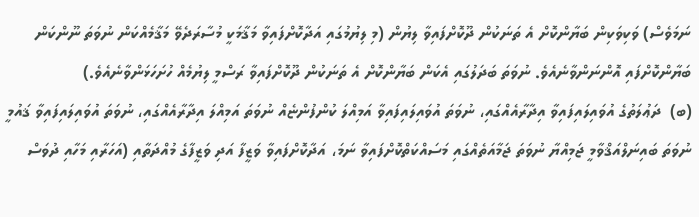ނަމަވެސް) ވަކިވަކިން ބަޔާންކޮށް އެ ތަނަކުން ދޫކޮށްފައިވާ ލިޔުން (މި ލިޔުމުގައި އަދާކޮށްފައިވާ މަޤާމަކީ މުސާރަދެވޭ މަޤާމެއްކަން ނުވަތަ ނޫންކަން ބަޔާންކޮށްފައި އޮންނަންވާނެއެވެ. ނުވަތަ ބަދަލުގައި އެކަން ބަޔާންކޮށް އެ ތަނަކުން ދޫކޮށްފައިވާ ރަސްމީ ލިޔުމެއް ހުށަހަޅަންވާނެއެވެ.)
(ބ)  ދަޢުލަތުގެ އުވައިލައިފައިވާ އިދާރާއެއްގައި، ނުވަތަ އުވައިލައިފައިވާ އަމިއްލަ ކުންފުންޏެއް ނުވަތަ އަމިއްލަ އިދާރާއެއްގައި، ނުވަތަ އުވައިލައިފައިވާ ޤައުމީ ނުވަތަ ބައިނަލްއަޤްވާމީ ޖަމިއްޔާ ނުވަތަ ޖަމާއަތެއްގައި މަސައްކަތްކޮށްފައިވާ ނަމަ، އަދާކޮށްފައިވާ ވަޒީފާ އަދި ވަޒީފާގެ މުއްދަތާއި (އަހަރާއި މަހާއި ދުވަސް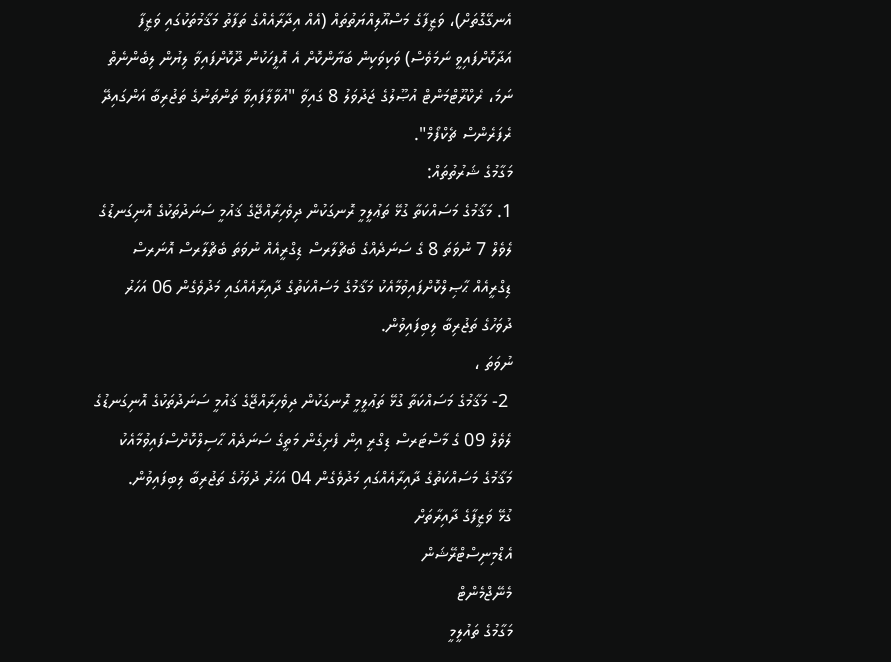އެނގޭގޮތަށް)، ވަޒީފާގެ މަސްއޫލިއްޔަތުތައް (އެއް އިދާރާއެއްގެ ތަފާތު މަޤާމުތަކުގައި ވަޒީފާ އަދާކޮށްފައިވީ ނަމަވެސް) ވަކިވަކިން ބަޔާންކޮށް އެ އޮފީހަކުން ދޫކޮށްފައިވާ ލިޔުން ލިބެންނެތް ނަމަ، ރެކްރޫޓްމަންޓް އުޞޫލުގެ ޖަދުވަލު 8 ގައިވާ "އުވާލާފައިވާ ތަންތަނުގެ ތަޖުރިބާ އަންގައިދޭ ރެފަރެންސް ޗެކްފޯމް".
މަގާމުގެ ޝަރުތުތައް:
1. މަޤާމުގެ މަސައްކަތާ ގުޅޭ ތަޢުލީމީ ރޮނގަކުން ދިވެހިރާއްޖޭގެ ޤައުމީ ސަނަދުތަކުގެ އޮނިގަނޑުގެ ލެވެލް 7 ނުވަތަ 8 ގެ ސަނަދެއްގެ ބެޗްލާރސް ޑިގްރީއެއް ނުވަތަ ބެޗްލާރސް އޮނަރސް ޑިގްރީއެއް ޙާޞިލްކޮށްފައިވުމާއެކު މަޤާމުގެ މަސައްކަތުގެ ދާއިރާއެއްގައި މަދުވެގެން 06 އަހަރު ދުވަހުގެ ތަޖުރިބާ ލިބިފައިވުން.
ނުވަތަ ،
 2- މަޤާމުގެ މަސައްކަތާ ގުޅޭ ތަޢުލީމީ ރޮނގަކުން ދިވެހިރާއްޖޭގެ ޤައުމީ ސަނަދުތަކުގެ އޮނިގަނޑުގެ ލެވެލް 09 ގެ މާސްޓަރސް ޑިގްރީ އިން ފެށިގެން މަތީގެ ސަނަދެއް ޙާސިލްކޮށްސްފައިވުމާއެކު މަޤާމުގެ މަސައްކަތުގެ ދާއިރާއެއްގައި މަދުވެގެން 04 އަހަރު ދުވަހުގެ ތަޖުރިބާ ލިބިފައިވުން.
ގުޅޭ ވަޒީފާގެ ދާއިރާތަށް
އެޑްމިނިސްޓްރޭޝަން
މެނޭޖްމެންޓް
މަގާމުގެ ތައުލީމީ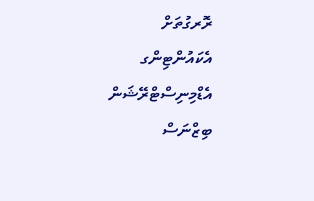ރޮރގުތަށް
އެކައުންޓިންގ
އެޑްމިނިސްޓްރޭޝަން
ބިޒްނަސް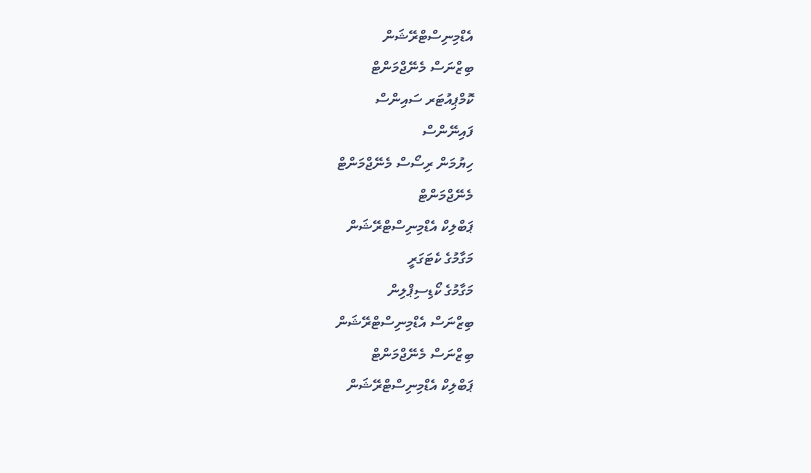އެޑްމިނިސްޓްރޭޝަން
ބިޒްނަސް މެނޭޖްމަންޓް
ކޮމްޕިއުޓަރ ސައިންސް
ފައިނޭންސް
ހިޔުމަން ރިސޯސް މެނޭޖްމަންޓް
މެނޭޖްމަންޓް
ޕަބްލިކް އެޑްމިނިސްޓްރޭޝަން
މަގާމުގެ ކެޓަގަރީ
މަގާމުގެ ކޯޑިސިޕްލިން
ބިޒްނަސް އެޑްމިނިސްޓްރޭޝަން
ބިޒްނަސް މެނޭޖްމަންޓް
ޕަބްލިކް އެޑްމިނިސްޓްރޭޝަން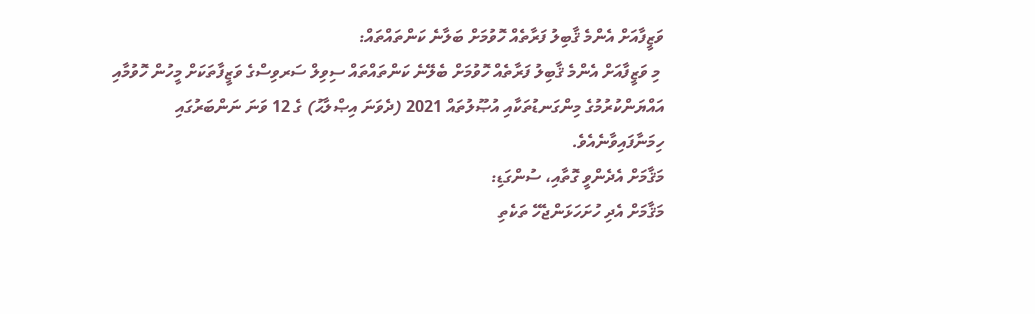ވަޒީފާއަށް އެންމެ ޤާބިލު ފަރާތެއް ހޮވުމަށް ބަލާނެ ކަންތައްތައް:
 މި ވަޒީފާއަށް އެންމެ ޤާބިލު ފަރާތެއް ހޮވުމަށް ބެލޭނެ ކަންތައްތައް ސިވިލް ސަރވިސްގެ ވަޒީފާތަކަށް މީހުން ހޮވުމާއި އައްޔަންކުރުމުގެ މިންގަނޑުތަކާއި އުޞޫލުތައް 2021 (ދެވަނަ އިޞްލާޙު) ގެ 12 ވަނަ ނަންބަރުގައި ހިމަނާފައިވާނެއެވެ.
މަޤާމަށް އެދެންވީ ގޮތާއި، ސުންގަޑި:
މަޤާމަށް އެދި ހުށަހަޅަންޖެހޭ ތަކެތި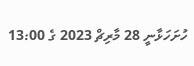ހުށަހަޅާނީ 28 މާރިޗް 2023 ގެ 13:00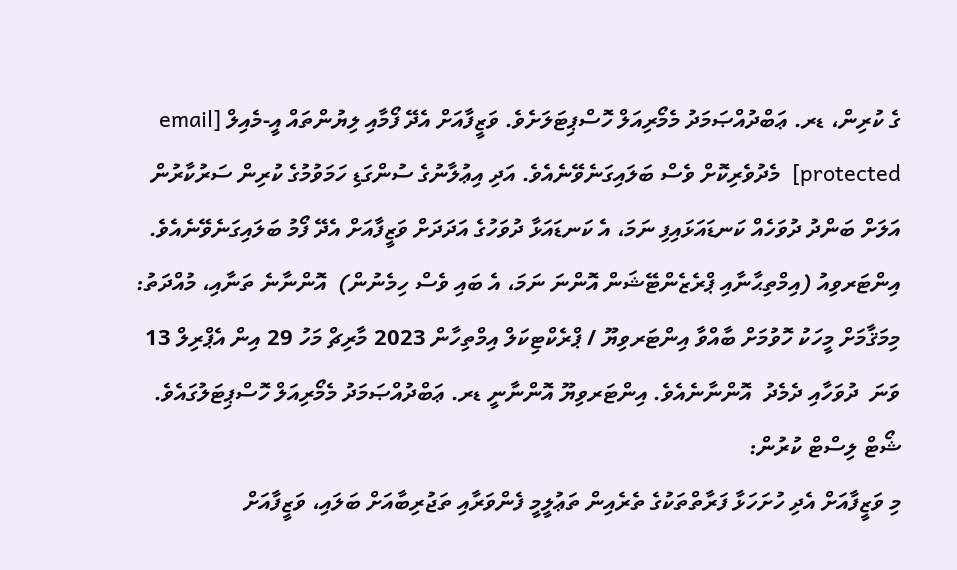ގެ ކުރިން، ޑރ. ޢަބްދުއްޞަމަދު މެމޯރިއަލް ހޮސްޕިޓަލަށެވެ. ވަޒީފާއަށް އެދޭ ފޯމާއި ލިޔުންތައް އީ-މެއިލް [email protected]  މެދުވެރިކޮށް ވެސް ބަލައިގަނެވޭނެއެވެ. އަދި އިޢުލާނުގެ ސުންގަޑި ހަމަވުމުގެ ކުރިން ސަރުކާރުން އަލަށް ބަންދު ދުވަހެއް ކަނޑައަޅައިފި ނަމަ، އެ ކަނޑައަޅާ ދުވަހުގެ އަދަދަށް ވަޒީފާއަށް އެދޭ ފޯމު ބަލައިގަނެވޭނެއެވެ.
އިންޓަރވިއު (އިމްތިޙާނާއި ޕްރެޒެންޓޭޝަން އޮންނަ ނަމަ، އެ ބައި ވެސް ހިމެނުން)  އޮންނާނެ ތަނާއި، މުއްދަތު:
މިމަޤާމަށް މީހަކު ހޮވުމަށް ބާއްވާ އިންޓަރވިޔޫ / ޕްރެކްޓިކަލް އިމްތިހާން 2023 މާރިޗް މަހު 29 އިން އެޕްރިލް 13 ވަނަ  ދުވަހާއި ދެމެދު  އޮންނާނެއެވެ. އިންޓަރވިޔޫ އޮންނާނީ ޑރ. ޢަބްދުއްޞަމަދު މެމޯރިއަލް ހޮސްޕިޓަލުގައެވެ.
ޝޯޓް ލިސްޓް ކުރުން:
މި ވަޒީފާއަށް އެދި ހުށަހަޅާ ފަރާތްތަކުގެ ތެރެއިން ތަޢުލީމީ ފެންވަރާއި ތަޖުރިބާއަށް ބަލައި، ވަޒީފާއަށް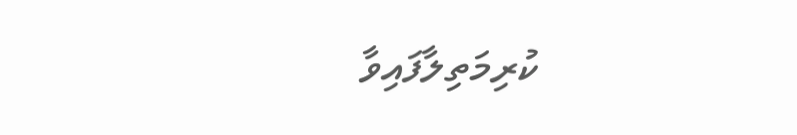ކުރިމަތިލާފައިވާ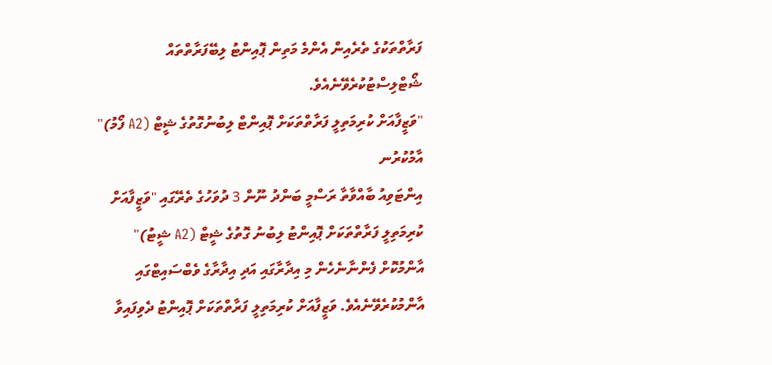ފަރާތްތަކުގެ ތެރެއިން އެންމެ މަތިން ޕޮއިންޓު ލިބޭފަރާތްތައް ޝޯޓްލިސްޓުކުރެވޭނެއެވެ.
"ވަޒީފާއަށް ކުރިމަތިލީ ފަރާތްތަކަށް ޕޮއިންޓް ލިބުނުގޮތުގެ ޝީޓް (A2 ފޯމު)" އާމުކުރުނ
އިންޓަވިއު ބާއްވާތާ ރަސްމީ ބަންދު ނޫން 3 ދުވަހުގެ ތެރޭގައި "ވަޒީފާއަށް ކުރިމަތިލީ ފަރާތްތަކަށް ޕޮއިންޓު ލިބުނު ގޮތުގެ ޝީޓް (A2 ޝީޓު)" އާންމުކޮށް ފެންނާނެހެން މި އިދާރާގައި އަދި އިދާރާގެ ވެބްސައިޓްގައި އާންމުކުރެވޭނެއެވެ. ވަޒީފާއަށް ކުރިމަތިލީ ފަރާތްތަކަށް ޕޮއިންޓު ދެވިފައިވާ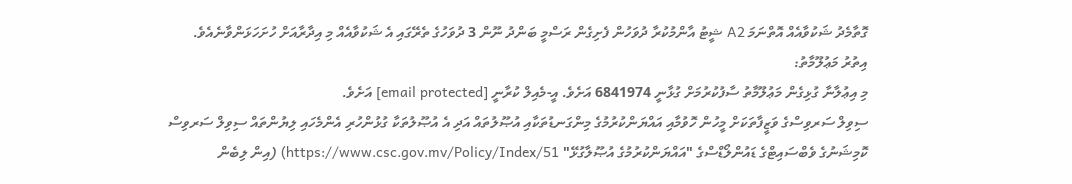ގޮތާމެދު ޝަކުވާއެއް އޮތްނަމަ A2 ޝީޓު އާންމުކުރާ ދުވަހުން ފެށިގެން ރަސްމީ ބަންދު ނޫން 3 ދުވަހުގެ ތެރޭގައި އެ ޝަކުވާއެއް މި އިދާރާއަށް ހުށަހަޅަންވާނެއެވެ.
އިތުރު މަޢުލޫމާތު:
މި އިޢުލާނާ ގުޅިގެން މަޢުލޫމާތު ސާފުކުރުމަށް ގުޅާނީ 6841974 އަށެވެ. އީ-މެއިލް ކުރާނީ [email protected] އަށެވެ.
ސިވިލް ސަރވިސްގެ ވަޒީފާތަކަށް މީހުން ހޮވުމާއި އައްޔަންކުރުމުގެ މިންގަނޑުތަކާއި އުޞޫލުތައް އަދި އެ އުޞޫލުތަކާ ގުޅުންހުރި އެންމެހައި ލިޔުންތައް ސިވިލް ސަރވިސް ކޮމިޝަނުގެ ވެބްސައިޓްގެ ޑައުންލޯޑްސްގެ "އައްޔަންކުރުމުގެ އުޞޫލާގުޅޭ" https://www.csc.gov.mv/Policy/Index/51) (އިން ލިބެން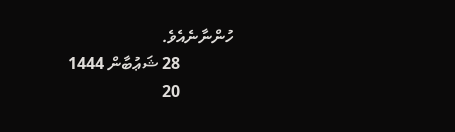ހުންނާނެއެވެ.
             28 ޝަޢުބާން 1444
             20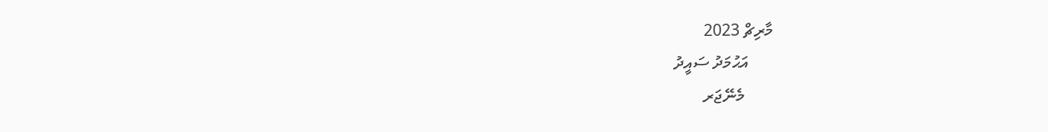މާރިޗް 2023
      އަޙުމަދު ސައީދު
       މެނޭޖަރ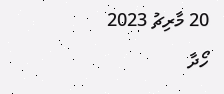20 މާރިޗު 2023
ހޯދާ